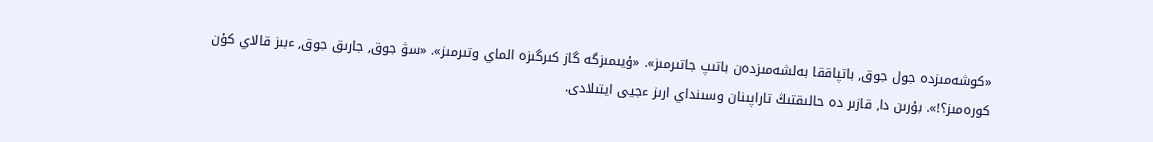«كوشەمىزدە جول جوق, باتپاققا بەلشەمىزدەن باتىپ جاتىرمىز». «ۇيىمىزگە گاز كىرگىزە الماي وتىرمىز». «سۋ جوق, جارىق جوق, ءبىز قالاي كۇن كورەمىز؟!». بۇرىن دا, قازىر دە حالىقتىڭ تاراپىنان وسىنداي ارىز ءجيى ايتىلادى.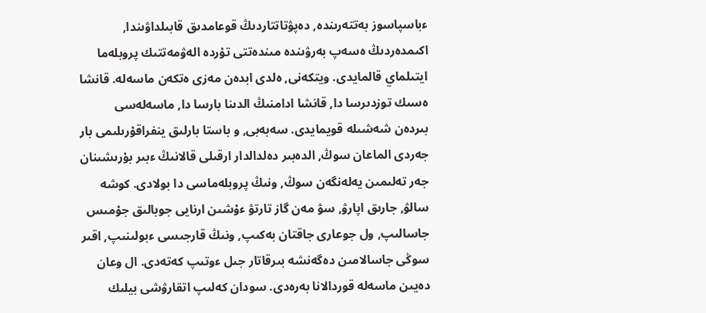ءباسپاسوز بەتتەرىندە, دەپۋتاتتاردىڭ قوعامدىق قابىلداۋىندا, اكىمدەردىڭ ەسەپ بەرۋىندە مىندەتتى تۇردە الەۋمەتتىك پروبلەما ايتىلماي قالمايدى. ويتكەنى, ەلدى ابدەن مەزى ەتكەن ماسەلە. قانشا ەسىك توزدىرسا دا, قانشا ادامنىڭ الدىنا بارسا دا, ماسەلەسى بىردەن شەشىلە قويمايدى. سەبەبى, و باستا بارلىق ينفراقۇرىلىمى بار جەردى الماعان سوڭ, الدەبىر دەلدالدار ارقىلى قالانىڭ ءبىر بۇرىشىنان جەر تەلىمىن يەلەنگەن سوڭ, ونىڭ پروبلەماسى دا بولادى. كوشە سالۋ, جارىق اپارۋ, سۋ مەن گاز تارتۋ ءۇشىن ارنايى جوبالىق جۇمىس جاسالىپ, ول جوعارى جاقتان بەكىپ, ونىڭ قارجىسى ءبولىنىپ, اقىر سوڭى جاسالامىن دەگەنشە بىرقاتار جىل ءوتىپ كەتەدى. ال وعان دەيىن ماسەلە قوردالانا بەرەدى. سودان كەلىپ اتقارۋشى بيلىك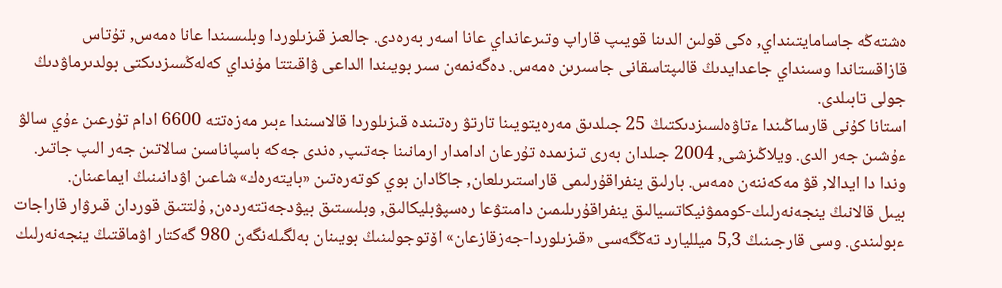ەشتەڭە جاسامايتىنداي, ەكى قولىن الدىنا قويىپ قاراپ وتىرعانداي عانا اسەر بەرەدى. جالعىز قىزىلوردا وبلىسىندا عانا ەمەس, تۇتاس قازاقستاندا وسىنداي جاعدايدىڭ قالىپتاسقانى جاسىرىن ەمەس. دەگەنمەن سىر بويىندا الداعى ۋاقىتتا مۇنداي كەلەڭسىزدىكتى بولدىرماۋدىڭ جولى تابىلدى.
استانا كۇنى قارساڭىندا ءتاۋەلسىزدىكتىڭ 25 جىلدىق مەرەيتويىنا تارتۋ رەتىندە قىزىلوردا قالاسىندا ءبىر مەزەتتە 6600 ادام تۇرعىن ءۇي سالۋ ءۇشىن جەر الدى. ويلاڭىزشى, 2004 جىلدان بەرى تىزىمدە تۇرعان ادامدار ارمانىنا جەتىپ, ەندى جەكە باسپاناسىن سالاتىن جەر الىپ جاتىر. وندا دا ايدالا, قۋ مەكەننەن ەمەس. بارلىق ينفراقۇرلىمى قاراستىرىلعان, جاڭادان بوي كوتەرەتىن «بايتەرەك» شاعىن اۋدانىنىڭ ايماعىنان.
بيىل قالانىڭ ينجەنەرلىك-كوممۋنيكاتسيالىق ينفراقۇرىلىمىن دامىتۋعا رەسپۋبليكالىق, وبلىستىق بيۋدجەتتەردەن, ۇلتتىق قوردان قىرۋار قاراجات ءبولىندى. وسى قارجىنىڭ 5,3 ميلليارد تەڭگەسى «قىزىلوردا-جەزقازعان» اۆتوجولىنىڭ بويىنان بەلگىلەنگەن 980 گەكتار اۋماقتىڭ ينجەنەرلىك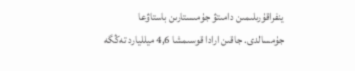ينفراقۇرىلىمىن دامىتۋ جۇمىستارىن باستاۋعا جۇمسالدى. جاقىن ارادا قوسىمشا 4,6 ميلليارد تەڭگە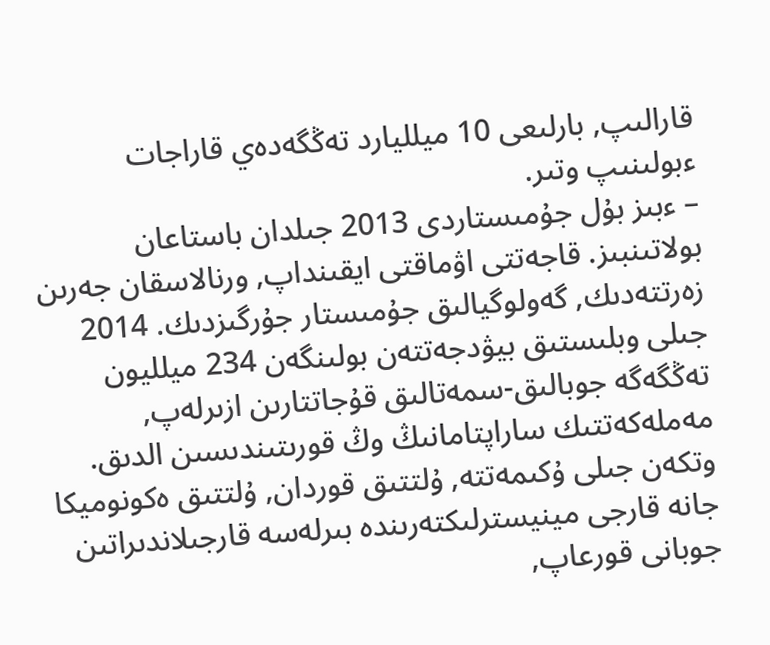قارالىپ, بارلىعى 10 ميلليارد تەڭگەدەي قاراجات ءبولىنىپ وتىر.
– ءبىز بۇل جۇمىستاردى 2013 جىلدان باستاعان بولاتىنبىز. قاجەتتى اۋماقتى ايقىنداپ, ورنالاسقان جەرىن زەرتتەدىك, گەولوگيالىق جۇمىستار جۇرگىزدىك. 2014 جىلى وبلىستىق بيۋدجەتتەن بولىنگەن 234 ميلليون تەڭگەگە جوبالىق-سمەتالىق قۇجاتتارىن ازىرلەپ, مەملەكەتتىك ساراپتامانىڭ وڭ قورىتىندىسىن الدىق. وتكەن جىلى ۇكىمەتتە, ۇلتتىق قوردان, ۇلتتىق ەكونوميكا جانە قارجى مينيسترلىكتەرىندە بىرلەسە قارجىلاندىراتىن جوبانى قورعاپ,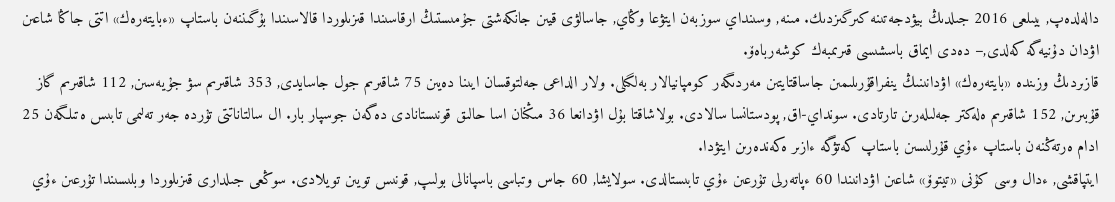دالەلدەپ, بيىلعى 2016 جىلدىڭ بيۋدجەتىنە كىرگىزدىك. مىنە, وسىنداي سوزبەن ايتۋعا وڭاي, جاسالۋى قيىن جانكەشتى جۇمىستىڭ ارقاسىندا قىزىلوردا قالاسىندا بۇگىننەن باستاپ «ءبايتەرەك» اتتى جاڭا شاعىن اۋدان دۇنيەگە كەلدى,– دەدى ايماق باسشىسى قىرىمبەك كوشەرباەۆ.
قازىردىڭ وزىندە «بايتەرەك» اۋدانىنىڭ ينفراقۇرىلىمىن جاساقتايتىن مەردىگەر كومپانيالار بەلگىلى. ولار الداعى جەلتوقسان ايىنا دەيىن 75 شاقىرىم جول جاسايدى, 353 شاقىرىم سۋ جۇيەسىن, 112 شاقىرىم گاز قۇبىرىن, 152 شاقىرىم ەلەكتر جەلىلەرىن تارتادى. سونداي-اق, پودستانسا سالادى. بولاشاقتا بۇل اۋدانعا 36 مىڭنان اسا حالىق قونىستانادى دەگەن جوسپار بار. ال سالتاناتتى تۇردە جەر تەلىمى تابىس ەتىلگەن 25 ادام ەرتەڭنەن باستاپ ءۇي قۇرلىسىن باستاپ كەتۋگە ءازىر ەكەندەرىن ايتۋدا.
ايتپاقشى, ءدال وسى كۇنى «تيتوۆ» شاعىن اۋدانىندا 60 ءپاتەرلى تۇرعىن ءۇي تابىستالدى. سولايشا, 60 جاس وتباسى باسپانالى بولىپ, قونىس تويىن تويلادى. سوڭعى جىلدارى قىزىلوردا وبلىسىندا تۇرعىن ءۇي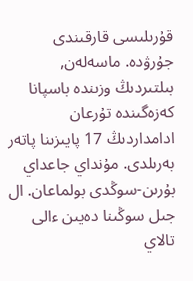قۇرىلىسى قارقىندى جۇرۋدە. ماسەلەن, بىلتىردىڭ وزىندە باسپانا كەزەگىندە تۇرعان ادامداردىڭ 17 پايىزىنا پاتەر بەرىلدى. مۇنداي جاعداي بۇرىن-سوڭدى بولماعان. ال جىل سوڭىنا دەيىن ءالى تالاي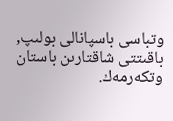وتباسى باسپانالى بولىپ, باقىتتى شاقتارىن باستان وتكەرمەك.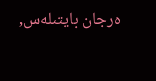ەرجان بايتىلەس,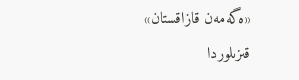«ەگەمەن قازاقستان»
قىزىلوردا